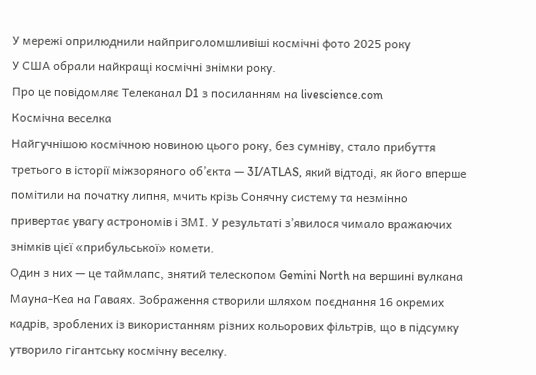У мережі оприлюднили найприголомшливіші космічні фото 2025 року
У США обрали найкращі космічні знімки року.
Про це повідомляє Телеканал D1 з посиланням на livescience.com
Космічна веселка
Найгучнішою космічною новиною цього року, без сумніву, стало прибуття третього в історії міжзоряного об’єкта — 3I/ATLAS, який відтоді, як його вперше помітили на початку липня, мчить крізь Сонячну систему та незмінно привертає увагу астрономів і ЗМІ. У результаті з’явилося чимало вражаючих знімків цієї «прибульської» комети.
Один з них — це таймлапс, знятий телескопом Gemini North на вершині вулкана Мауна-Кеа на Гаваях. Зображення створили шляхом поєднання 16 окремих кадрів, зроблених із використанням різних кольорових фільтрів, що в підсумку утворило гігантську космічну веселку.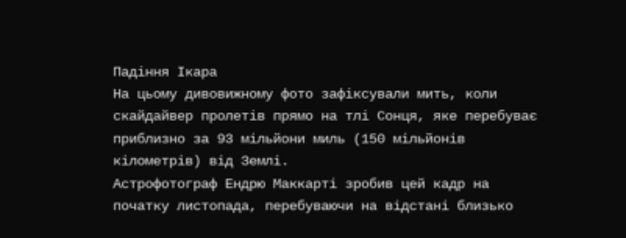Падіння Ікара
На цьому дивовижному фото зафіксували мить, коли скайдайвер пролетів прямо на тлі Сонця, яке перебуває приблизно за 93 мільйони миль (150 мільйонів кілометрів) від Землі.
Астрофотограф Ендрю Маккарті зробив цей кадр на початку листопада, перебуваючи на відстані близько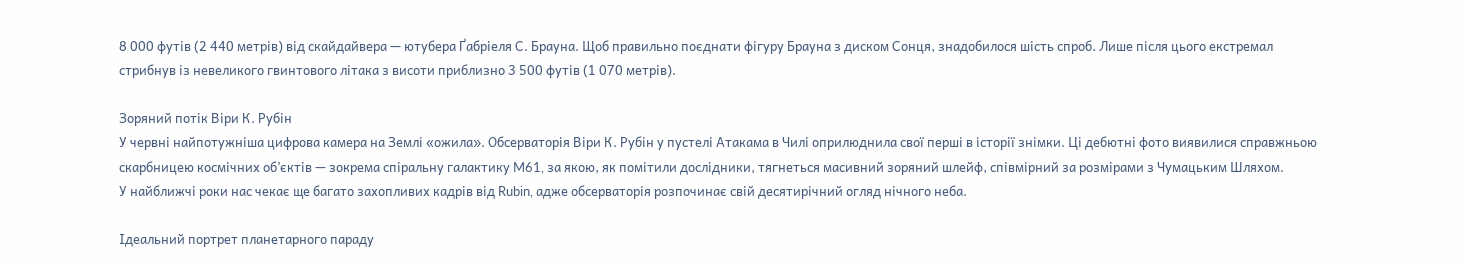8 000 футів (2 440 метрів) від скайдайвера — ютубера Ґабріеля С. Брауна. Щоб правильно поєднати фігуру Брауна з диском Сонця, знадобилося шість спроб. Лише після цього екстремал стрибнув із невеликого гвинтового літака з висоти приблизно 3 500 футів (1 070 метрів).

Зоряний потік Віри К. Рубін
У червні найпотужніша цифрова камера на Землі «ожила». Обсерваторія Віри К. Рубін у пустелі Атакама в Чилі оприлюднила свої перші в історії знімки. Ці дебютні фото виявилися справжньою скарбницею космічних об’єктів — зокрема спіральну галактику M61, за якою, як помітили дослідники, тягнеться масивний зоряний шлейф, співмірний за розмірами з Чумацьким Шляхом.
У найближчі роки нас чекає ще багато захопливих кадрів від Rubin, адже обсерваторія розпочинає свій десятирічний огляд нічного неба.

Ідеальний портрет планетарного параду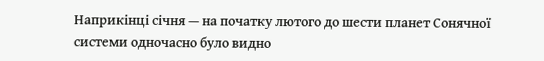Наприкінці січня — на початку лютого до шести планет Сонячної системи одночасно було видно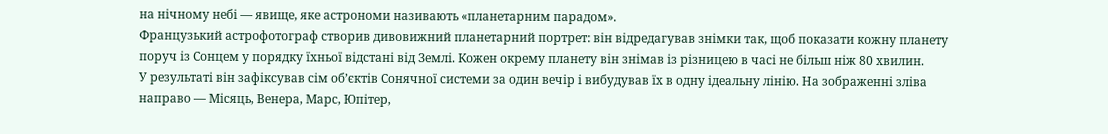на нічному небі — явище, яке астрономи називають «планетарним парадом».
Французький астрофотограф створив дивовижний планетарний портрет: він відредагував знімки так, щоб показати кожну планету поруч із Сонцем у порядку їхньої відстані від Землі. Кожен окрему планету він знімав із різницею в часі не більш ніж 80 хвилин.
У результаті він зафіксував сім об’єктів Сонячної системи за один вечір і вибудував їх в одну ідеальну лінію. На зображенні зліва направо — Місяць, Венера, Марс, Юпітер,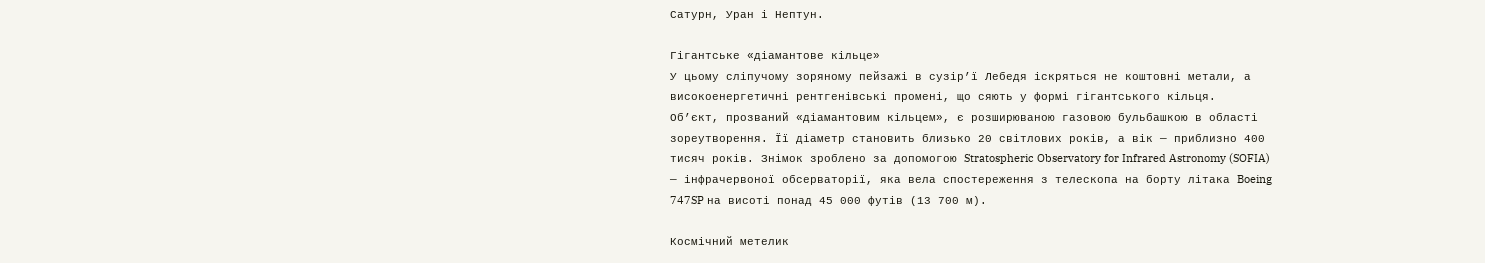Сатурн, Уран і Нептун.

Гігантське «діамантове кільце»
У цьому сліпучому зоряному пейзажі в сузір’ї Лебедя іскряться не коштовні метали, а високоенергетичні рентгенівські промені, що сяють у формі гігантського кільця.
Об’єкт, прозваний «діамантовим кільцем», є розширюваною газовою бульбашкою в області зореутворення. Її діаметр становить близько 20 світлових років, а вік — приблизно 400 тисяч років. Знімок зроблено за допомогою Stratospheric Observatory for Infrared Astronomy (SOFIA) — інфрачервоної обсерваторії, яка вела спостереження з телескопа на борту літака Boeing 747SP на висоті понад 45 000 футів (13 700 м).

Космічний метелик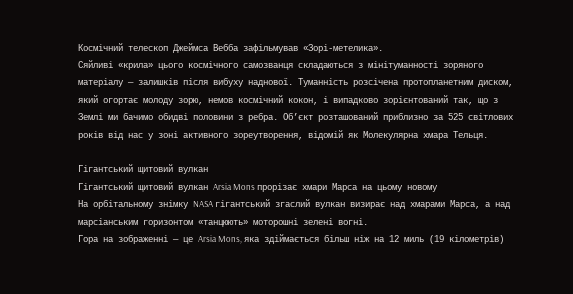Космічний телескоп Джеймса Вебба зафільмував «Зорі-метелика».
Сяйливі «крила» цього космічного самозванця складаються з мінітуманності зоряного матеріалу — залишків після вибуху наднової. Туманність розсічена протопланетним диском, який огортає молоду зорю, немов космічний кокон, і випадково зорієнтований так, що з Землі ми бачимо обидві половини з ребра. Об’єкт розташований приблизно за 525 світлових років від нас у зоні активного зореутворення, відомій як Молекулярна хмара Тельця.

Гігантський щитовий вулкан
Гігантський щитовий вулкан Arsia Mons прорізає хмари Марса на цьому новому
На орбітальному знімку NASA гігантський згаслий вулкан визирає над хмарами Марса, а над марсіанським горизонтом «танцюють» моторошні зелені вогні.
Гора на зображенні — це Arsia Mons, яка здіймається більш ніж на 12 миль (19 кілометрів)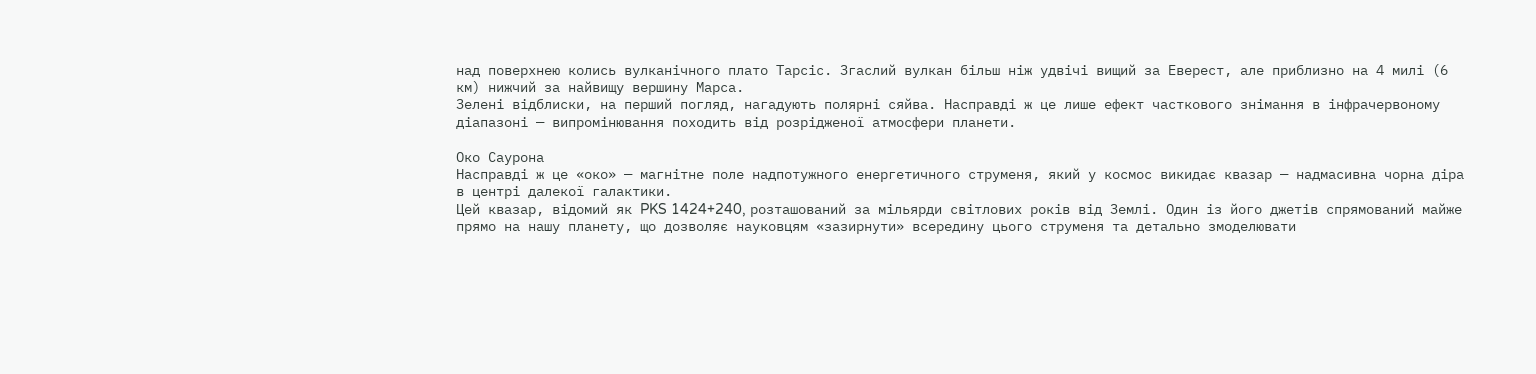над поверхнею колись вулканічного плато Тарсіс. Згаслий вулкан більш ніж удвічі вищий за Еверест, але приблизно на 4 милі (6 км) нижчий за найвищу вершину Марса.
Зелені відблиски, на перший погляд, нагадують полярні сяйва. Насправді ж це лише ефект часткового знімання в інфрачервоному діапазоні — випромінювання походить від розрідженої атмосфери планети.

Око Саурона
Насправді ж це «око» — магнітне поле надпотужного енергетичного струменя, який у космос викидає квазар — надмасивна чорна діра в центрі далекої галактики.
Цей квазар, відомий як PKS 1424+240, розташований за мільярди світлових років від Землі. Один із його джетів спрямований майже прямо на нашу планету, що дозволяє науковцям «зазирнути» всередину цього струменя та детально змоделювати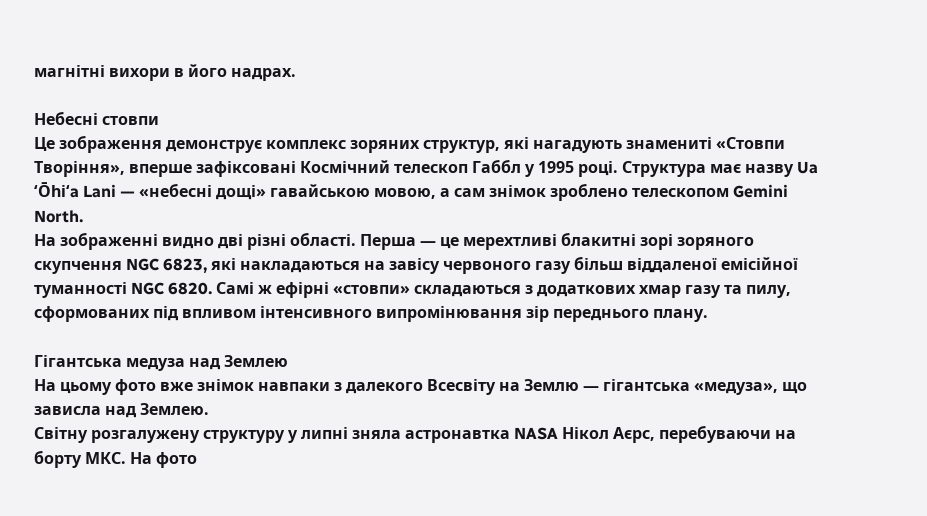магнітні вихори в його надрах.

Небесні стовпи
Це зображення демонструє комплекс зоряних структур, які нагадують знамениті «Стовпи Творіння», вперше зафіксовані Космічний телескоп Габбл у 1995 році. Структура має назву Ua ʻŌhiʻa Lani — «небесні дощі» гавайською мовою, а сам знімок зроблено телескопом Gemini North.
На зображенні видно дві різні області. Перша — це мерехтливі блакитні зорі зоряного скупчення NGC 6823, які накладаються на завісу червоного газу більш віддаленої емісійної туманності NGC 6820. Самі ж ефірні «стовпи» складаються з додаткових хмар газу та пилу, сформованих під впливом інтенсивного випромінювання зір переднього плану.

Гігантська медуза над Землею
На цьому фото вже знімок навпаки з далекого Всесвіту на Землю — гігантська «медуза», що зависла над Землею.
Світну розгалужену структуру у липні зняла астронавтка NASA Нікол Аєрс, перебуваючи на борту МКС. На фото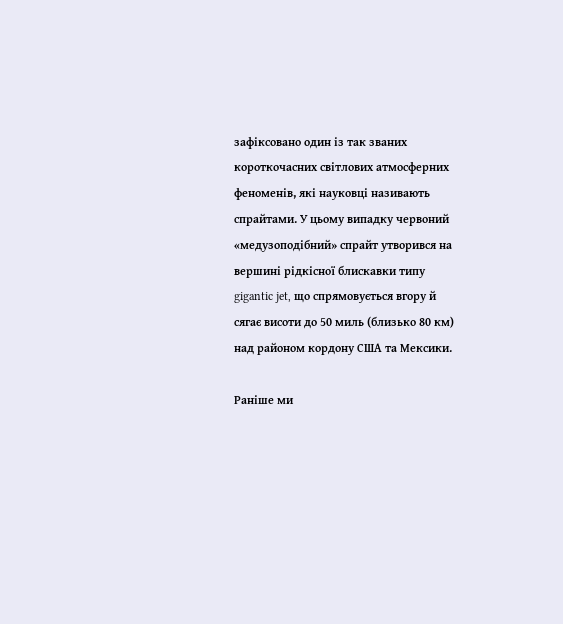зафіксовано один із так званих короткочасних світлових атмосферних феноменів, які науковці називають спрайтами. У цьому випадку червоний «медузоподібний» спрайт утворився на вершині рідкісної блискавки типу gigantic jet, що спрямовується вгору й сягає висоти до 50 миль (близько 80 км) над районом кордону США та Мексики.

Раніше ми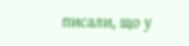писали, що у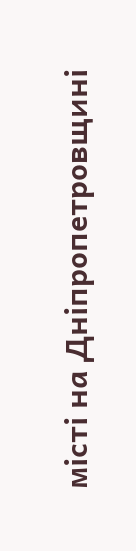місті на Дніпропетровщині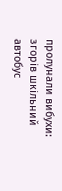пролунали вибухи: згорів шкільний автобус